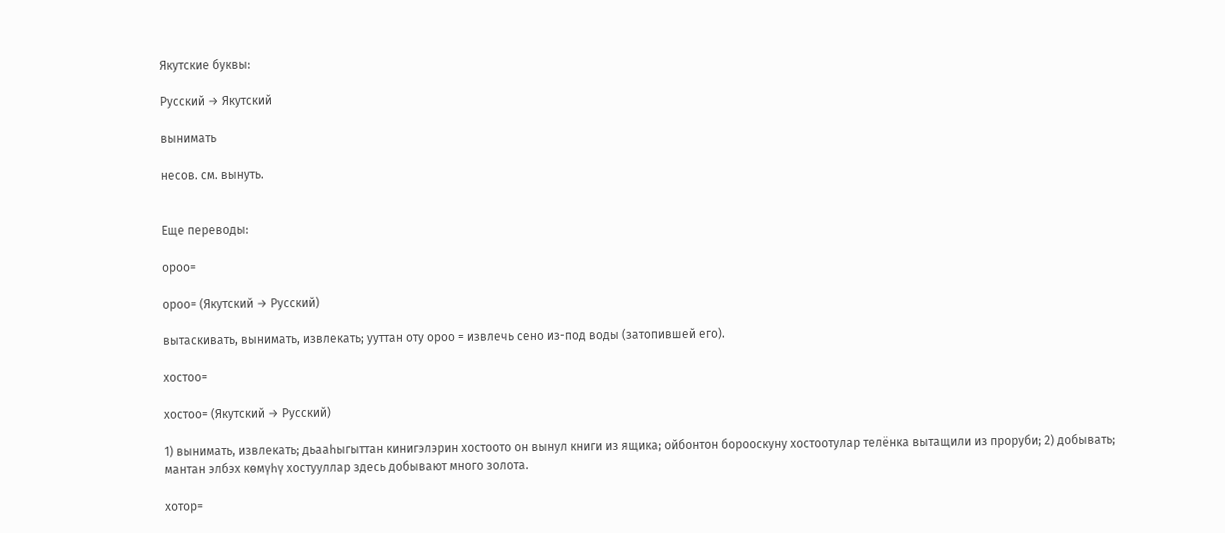Якутские буквы:

Русский → Якутский

вынимать

несов. см. вынуть.


Еще переводы:

ороо=

ороо= (Якутский → Русский)

вытаскивать, вынимать, извлекать; ууттан оту ороо = извлечь сено из-под воды (затопившей его).

хостоо=

хостоо= (Якутский → Русский)

1) вынимать, извлекать; дьааһыгыттан кинигэлэрин хостоото он вынул книги из ящика; ойбонтон борооскуну хостоотулар телёнка вытащили из проруби; 2) добывать; мантан элбэх көмүһү хостууллар здесь добывают много золота.

хотор=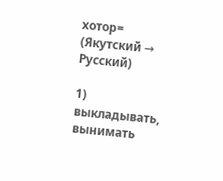хотор= (Якутский → Русский)

1) выкладывать, вынимать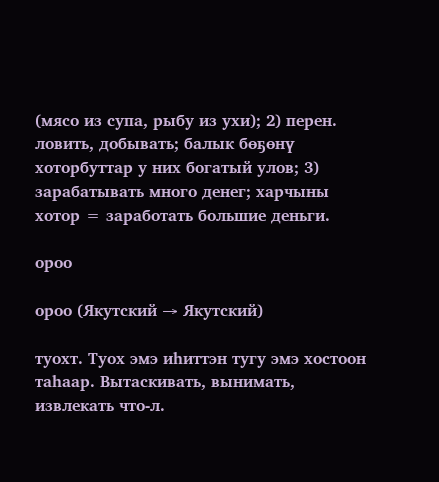(мясо из супа, рыбу из ухи); 2) перен. ловить, добывать; балык бөҕөнү хоторбуттар у них богатый улов; 3) зарабатывать много денег; харчыны хотор = заработать большие деньги.

ороо

ороо (Якутский → Якутский)

туохт. Туох эмэ иһиттэн тугу эмэ хостоон таһаар. Вытаскивать, вынимать, извлекать что-л.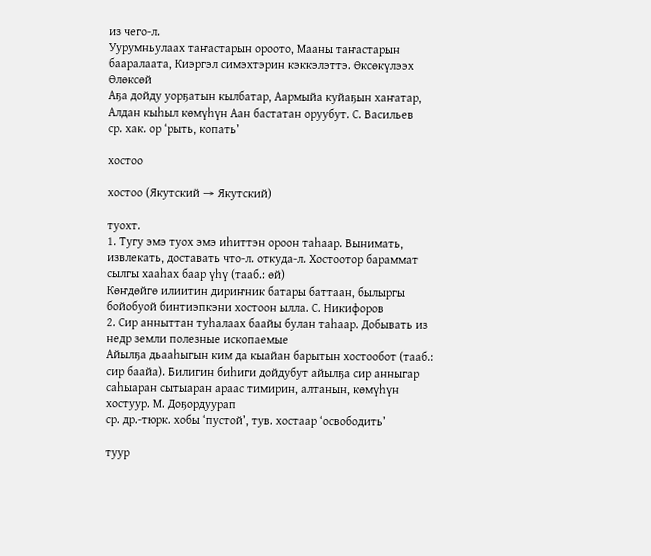из чего-л.
Уурумньулаах таҥастарын ороото, Мааны таҥастарын бааралаата, Киэргэл симэхтэрин кэккэлэттэ. Өксөкүлээх Өлөксөй
Аҕа дойду уорҕатын кылбатар, Аармыйа куйаҕын хаҥатар, Алдан кыһыл көмүһүн Аан бастатан оруубут. С. Васильев
ср. хак. ор ‘рыть, копать’

хостоо

хостоо (Якутский → Якутский)

туохт.
1. Тугу эмэ туох эмэ иһиттэн ороон таһаар. Вынимать, извлекать, доставать что-л. откуда-л. Хостоотор бараммат сылгы хааһах баар үһү (тааб.: өй)
Көҥдөйгө илиитин дириҥник батары баттаан, былыргы бойобуой бинтиэпкэни хостоон ылла. С. Никифоров
2. Сир анныттан туһалаах баайы булан таһаар. Добывать из недр земли полезные ископаемые
Айылҕа дьааһыгын ким да кыайан барытын хостообот (тааб.: сир баайа). Билигин биһиги дойдубут айылҕа сир анныгар саһыаран сытыаран араас тимирин, алтанын, көмүһүн хостуур. М. Доҕордуурап
ср. др.-тюрк. хобы ‘пустой’, тув. хостаар ‘освободить’

туур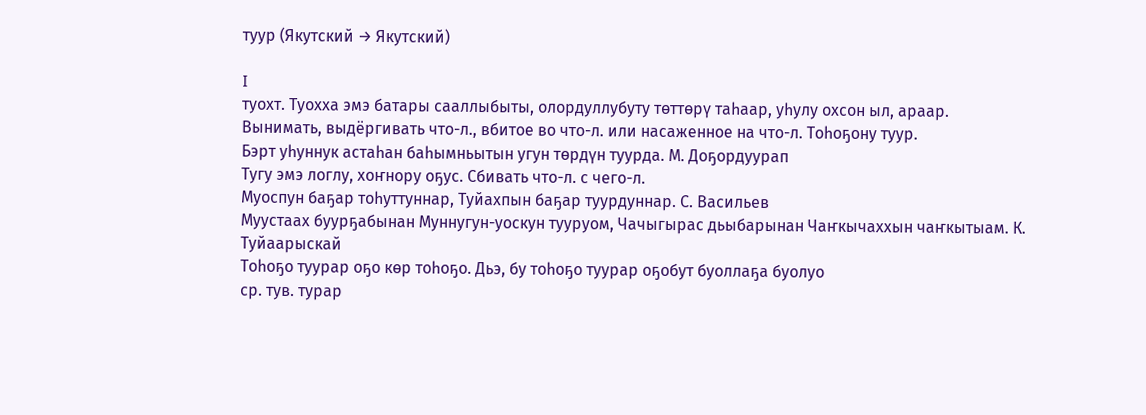туур (Якутский → Якутский)

I
туохт. Туохха эмэ батары сааллыбыты, олордуллубуту төттөрү таһаар, уһулу охсон ыл, араар. Вынимать, выдёргивать что-л., вбитое во что-л. или насаженное на что-л. Тоһоҕону туур.
Бэрт уһуннук астаһан баһымньытын угун төрдүн туурда. М. Доҕордуурап
Тугу эмэ логлу, хоҥнору оҕус. Сбивать что-л. с чего-л.
Муоспун баҕар тоһуттуннар, Туйахпын баҕар туурдуннар. С. Васильев
Муустаах буурҕабынан Муннугун-уоскун тууруом, Чачыгырас дьыбарынан Чаҥкычаххын чаҥкытыам. К. Туйаарыскай
Тоһоҕо туурар оҕо көр тоһоҕо. Дьэ, бу тоһоҕо туурар оҕобут буоллаҕа буолуо
ср. тув. турар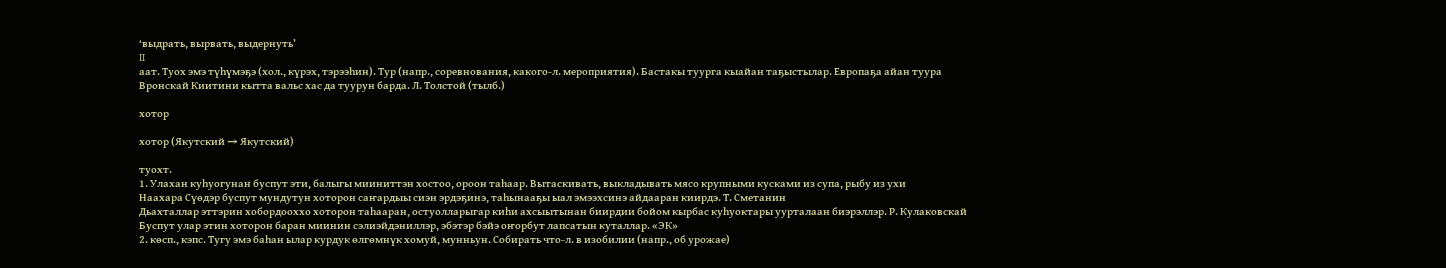‘выдрать, вырвать, выдернуть’
II
аат. Туох эмэ түһүмэҕэ (хол., күрэх, тэрээһин). Тур (напр., соревнования, какого-л. мероприятия). Бастакы туурга кыайан таҕыстылар. Европаҕа айан туура
Вронскай Киитини кытта вальс хас да туурун барда. Л. Толстой (тылб.)

хотор

хотор (Якутский → Якутский)

туохт.
1. Улахан куһуогунан буспут эти, балыгы мииниттэн хостоо, ороон таһаар. Вытаскивать, выкладывать мясо крупными кусками из супа, рыбу из ухи
Наахара Сүөдэр буспут мундутун хоторон саҥардыы сиэн эрдэҕинэ, таһынааҕы ыал эмээхсинэ айдааран киирдэ. Т. Сметанин
Дьахталлар эттэрин хобордооххо хоторон таһааран, остуолларыгар киһи ахсыытынан биирдии бойом кырбас куһуоктары уурталаан биэрэллэр. Р. Кулаковскай
Буспут улар этин хоторон баран миинин сэлиэйдэниллэр, эбэтэр бэйэ оҥорбут лапсатын куталлар. «ЭК»
2. көсп., кэпс. Тугу эмэ баһан ылар курдук өлгөмнүк хомуй, мунньун. Собирать что-л. в изобилии (напр., об урожае)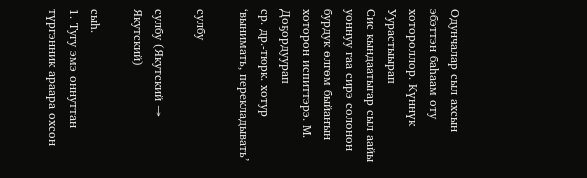Одунчалар сыл ахсын эбэттэн баһаам оту хотороллор. Күннүк Уурастыырап
Сис кындаатыгар сыл аайы уоннуу гаа сирэ солонон бурдук өлгөм быйаҥын хоторон испиттэрэ. М. Доҕордуурап
ср. др.-тюрк. хотур ‘вынимать, перекладывать’

сулбу

сулбу (Якутский → Якутский)

сыһ.
1. Тугу эмэ оннуттан түргэнник араара охсон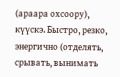(араара охсоору), күүскэ. Быстро, резко, энергично (отделять, срывать, вынимать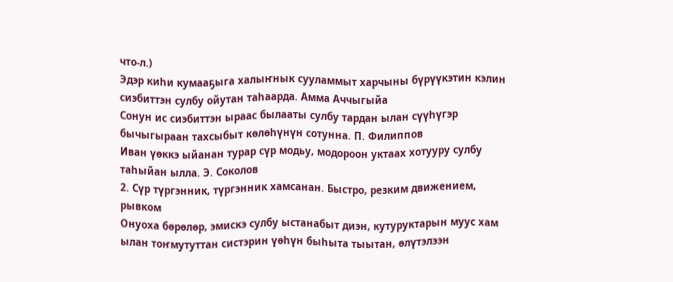что-л.)
Эдэр киһи кумааҕыга халыҥнык сууламмыт харчыны бүрүүкэтин кэлин сиэбиттэн сулбу ойутан таһаарда. Амма Аччыгыйа
Сонун ис сиэбиттэн ыраас былааты сулбу тардан ылан сүүһүгэр бычыгыраан тахсыбыт көлөһүнүн сотунна. П. Филиппов
Иван үөккэ ыйанан турар сүр модьу, модороон уктаах хотууру сулбу таһыйан ылла. Э. Соколов
2. Сүр түргэнник, түргэнник хамсанан. Быстро, резким движением, рывком
Онуоха бөрөлөр, эмискэ сулбу ыстанабыт диэн, кутуруктарын муус хам ылан тоҥмутуттан систэрин үөһүн быһыта тыытан, өлүтэлээн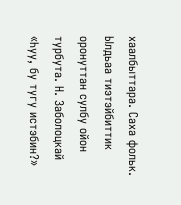хаалбыттара. Саха фольк. Ылдьаа тиэтэйбиттик оронуттан сулбу ойон турбута. Н. Заболоцкай
«Һуу, бу тугу истэбин?»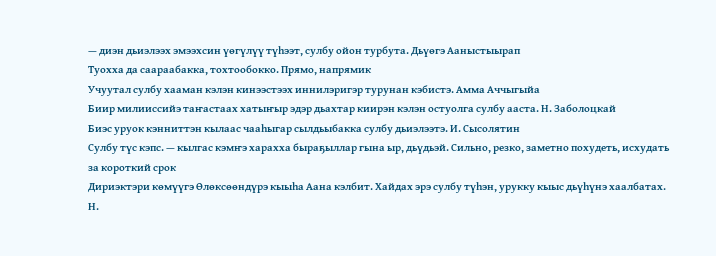— диэн дьиэлээх эмээхсин үөгүлүү түһээт, сулбу ойон турбута. Дьүөгэ Ааныстыырап
Туохха да саараабакка, тохтообокко. Прямо, напрямик
Учуутал сулбу хааман кэлэн кинээстээх иннилэригэр турунан кэбистэ. Амма Аччыгыйа
Биир милииссийэ таҥастаах хатыҥыр эдэр дьахтар киирэн кэлэн остуолга сулбу ааста. Н. Заболоцкай
Биэс уруок кэнниттэн кылаас чааһыгар сылдьыбакка сулбу дьиэлээтэ. И. Сысолятин
Сулбу түс кэпс. — кылгас кэмҥэ харахха быраҕыллар гына ыр, дьүдьэй. Сильно, резко, заметно похудеть, исхудать за короткий срок
Дириэктэри көмүүгэ Өлөксөөндүрэ кыыһа Аана кэлбит. Хайдах эрэ сулбу түһэн, урукку кыыс дьүһүнэ хаалбатах. Н.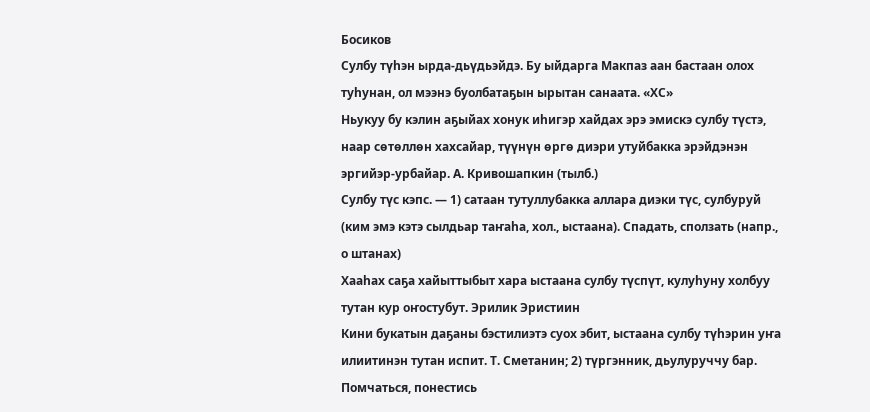Босиков
Сулбу түһэн ырда-дьүдьэйдэ. Бу ыйдарга Макпаз аан бастаан олох туһунан, ол мээнэ буолбатаҕын ырытан санаата. «ХС»
Ньукуу бу кэлин аҕыйах хонук иһигэр хайдах эрэ эмискэ сулбу түстэ, наар сөтөллөн хахсайар, түүнүн өргө диэри утуйбакка эрэйдэнэн эргийэр-урбайар. А. Кривошапкин (тылб.)
Сулбу түс кэпс. — 1) сатаан тутуллубакка аллара диэки түс, сулбуруй (ким эмэ кэтэ сылдьар таҥаһа, хол., ыстаана). Спадать, сползать (напр., о штанах)
Хааһах саҕа хайыттыбыт хара ыстаана сулбу түспүт, кулуһуну холбуу тутан кур оҥостубут. Эрилик Эристиин
Кини букатын даҕаны бэстилиэтэ суох эбит, ыстаана сулбу түһэрин уҥа илиитинэн тутан испит. Т. Сметанин; 2) түргэнник, дьулуруччу бар. Помчаться, понестись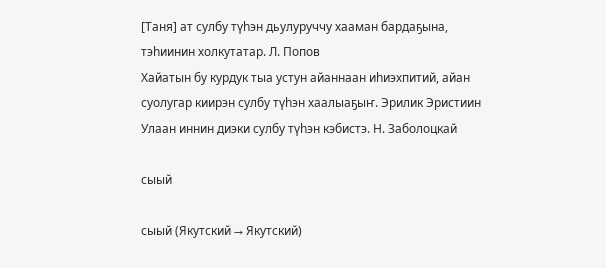[Таня] ат сулбу түһэн дьулуруччу хааман бардаҕына, тэһиинин холкутатар. Л. Попов
Хайатын бу курдук тыа устун айаннаан иһиэхпитий, айан суолугар киирэн сулбу түһэн хаалыаҕыҥ. Эрилик Эристиин
Улаан иннин диэки сулбу түһэн кэбистэ. Н. Заболоцкай

сыый

сыый (Якутский → Якутский)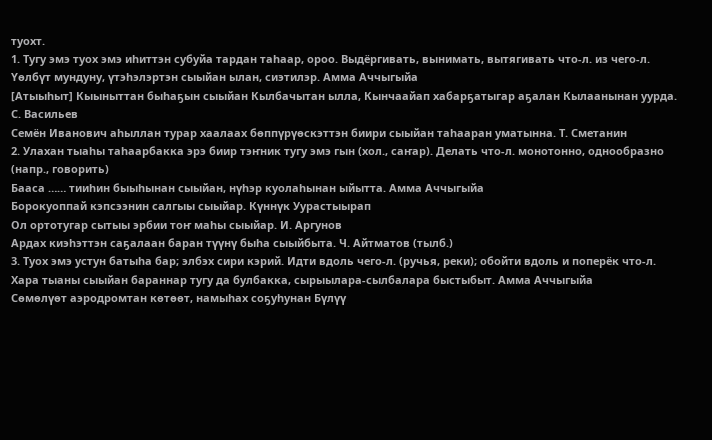туохт.
1. Тугу эмэ туох эмэ иһиттэн субуйа тардан таһаар, ороо. Выдёргивать, вынимать, вытягивать что-л. из чего-л.
Үөлбүт мундуну, үтэһэлэртэн сыыйан ылан, сиэтилэр. Амма Аччыгыйа
[Атыыһыт] Кыыныттан быһаҕын сыыйан Кылбачытан ылла, Кынчаайап хабарҕатыгар аҕалан Кылаанынан уурда. С. Васильев
Семён Иванович аһыллан турар хаалаах бөппүрүөскэттэн биири сыыйан таһааран уматынна. Т. Сметанин
2. Улахан тыаһы таһаарбакка эрэ биир тэҥник тугу эмэ гын (хол., саҥар). Делать что-л. монотонно, однообразно (напр., говорить)
Бааса …… тииһин быыһынан сыыйан, нүһэр куолаһынан ыйытта. Амма Аччыгыйа
Борокуоппай кэпсээнин салгыы сыыйар. Күннүк Уурастыырап
Ол ортотугар сытыы эрбии тоҥ маһы сыыйар. И. Аргунов
Ардах киэһэттэн саҕалаан баран түүнү быһа сыыйбыта. Ч. Айтматов (тылб.)
3. Туох эмэ устун батыһа бар; элбэх сири кэрий. Идти вдоль чего-л. (ручья, реки); обойти вдоль и поперёк что-л. Хара тыаны сыыйан бараннар тугу да булбакка, сырыылара-сылбалара быстыбыт. Амма Аччыгыйа
Сөмөлүөт аэродромтан көтөөт, намыһах соҕуһунан Бүлүү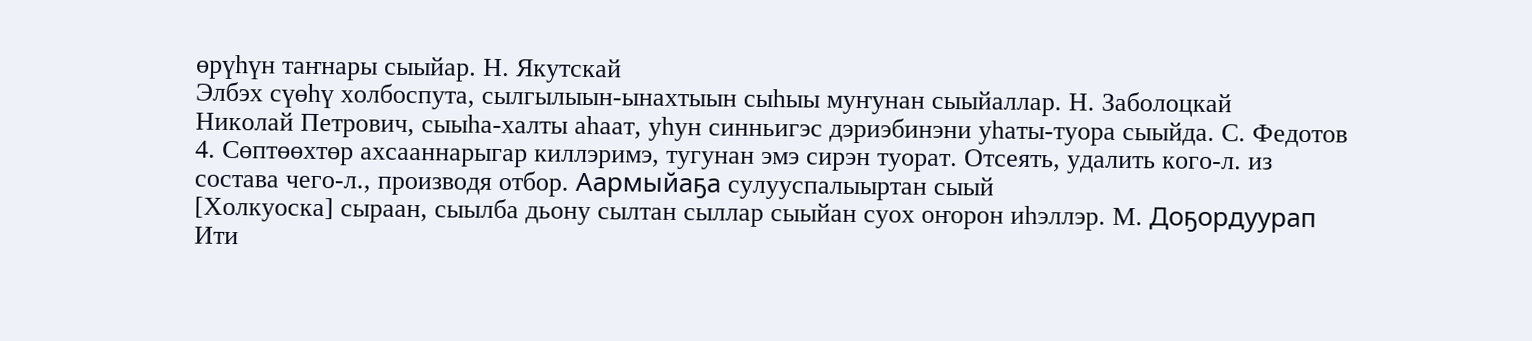өрүһүн таҥнары сыыйар. Н. Якутскай
Элбэх сүөһү холбоспута, сылгылыын-ынахтыын сыһыы муҥунан сыыйаллар. Н. Заболоцкай
Николай Петрович, сыыһа-халты аһаат, уһун синньигэс дэриэбинэни уһаты-туора сыыйда. С. Федотов
4. Сөптөөхтөр ахсааннарыгар киллэримэ, тугунан эмэ сирэн туорат. Отсеять, удалить кого-л. из состава чего-л., производя отбор. Аармыйаҕа сулууспалыыртан сыый
[Холкуоска] сыраан, сыылба дьону сылтан сыллар сыыйан суох оҥорон иһэллэр. М. Доҕордуурап
Ити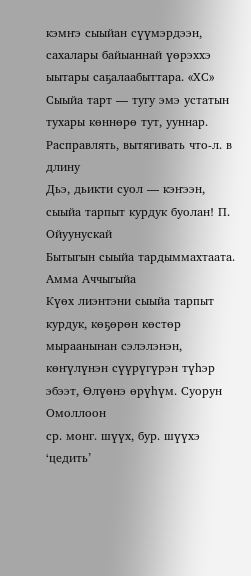кэмҥэ сыыйан сүүмэрдээн, сахалары байыаннай үөрэххэ ыытары саҕалаабыттара. «ХС»
Сыыйа тарт — тугу эмэ устатын тухары көннөрө тут, ууннар. Расправлять, вытягивать что-л. в длину
Дьэ, дьикти суол — кэҥээн, сыыйа тарпыт курдук буолан! П. Ойуунускай
Бытыгын сыыйа тардыммахтаата. Амма Аччыгыйа
Күөх лиэнтэни сыыйа тарпыт курдук, көҕөрөн көстөр мыраанынан сэлэлэнэн, көҥүлүнэн сүүрүгүрэн түһэр эбээт, Өлүөнэ өрүһүм. Суорун Омоллоон
ср. монг. шүүх, бур. шүүхэ ‘цедить’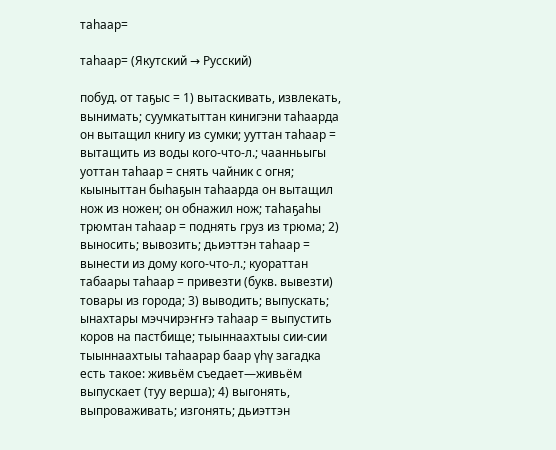таһаар=

таһаар= (Якутский → Русский)

побуд. от таҕыс = 1) вытаскивать, извлекать, вынимать; суумкатыттан кинигэни таһаарда он вытащил книгу из сумки; ууттан таһаар = вытащить из воды кого-что-л.; чаанньыгы уоттан таһаар = снять чайник с огня; кыыныттан быһаҕын таһаарда он вытащил нож из ножен; он обнажил нож; таһаҕаһы трюмтан таһаар = поднять груз из трюма; 2) выносить; вывозить; дьиэттэн таһаар = вынести из дому кого-что-л.; куораттан табаары таһаар = привезти (букв. вывезти) товары из города; 3) выводить; выпускать; ынахтары мэччирэҥҥэ таһаар = выпустить коров на пастбище; тыыннаахтыы сии-сии тыыннаахтыы таһаарар баар үһү загадка есть такое: живьём съедает—живьём выпускает (туу верша); 4) выгонять, выпроваживать; изгонять; дьиэттэн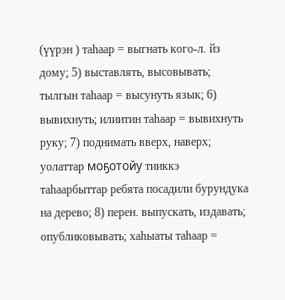(үүрэн ) таһаар = выгнать кого-л. йз дому; 5) выставлять, высовывать; тылгын таһаар = высунуть язык; 6) вывихнуть; илиитин таһаар = вывихнуть руку; 7) поднимать вверх, наверх; уолаттар моҕотойу тииккэ таһаарбыттар ребята посадили бурундука на дерево; 8) перен. выпускать, издавать; опубликовывать; хаһыаты таһаар =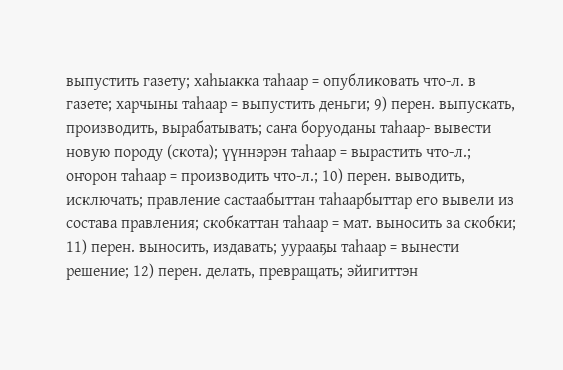выпустить газету; хаһыакка таһаар = опубликовать что-л. в газете; харчыны таһаар = выпустить деньги; 9) перен. выпускать, производить, вырабатывать; саҥа боруоданы таһаар- вывести новую породу (скота); үүннэрэн таһаар = вырастить что-л.; оҥорон таһаар = производить что-л.; 10) перен. выводить, исключать; правление састаабыттан таһаарбыттар его вывели из состава правления; скобкаттан таһаар = мат. выносить за скобки; 11) перен. выносить, издавать; уурааҕы таһаар = вынести решение; 12) перен. делать, превращать; эйигиттэн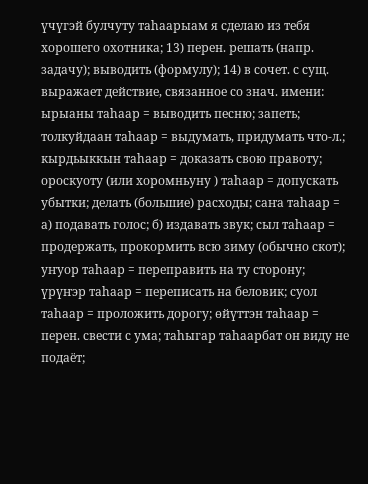үчүгэй булчуту таһаарыам я сделаю из тебя хорошего охотника; 13) перен. решать (напр. задачу); выводить (формулу); 14) в сочет. с сущ. выражает действие, связанное со знач. имени: ырыаны таһаар = выводить песню; запеть; толкуйдаан таһаар = выдумать, придумать что-л.; кырдьыккын таһаар = доказать свою правоту; ороскуоту (или хоромньуну ) таһаар = допускать убытки; делать (большие) расходы; саҥа таһаар = а) подавать голос; б) издавать звук; сыл таһаар = продержать, прокормить всю зиму (обычно скот); уҥуор таһаар = переправить на ту сторону; үрүҥэр таһаар = переписать на беловик; суол таһаар = проложить дорогу; өйүттэн таһаар = перен. свести с ума; таһыгар таһаарбат он виду не подаёт;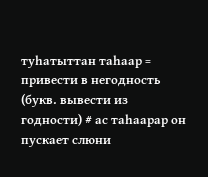туһатыттан таһаар = привести в негодность (букв. вывести из годности) # ас таһаарар он пускает слюни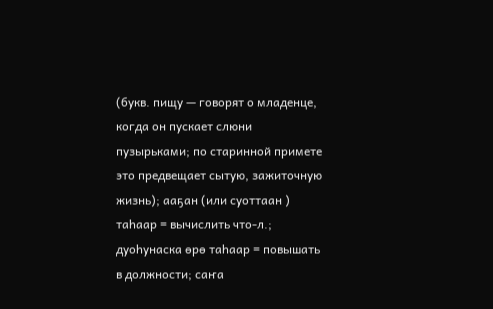(букв. пищу — говорят о младенце, когда он пускает слюни пузырьками; по старинной примете это предвещает сытую, зажиточную жизнь); ааҕан (или суоттаан ) таһаар = вычислить что-л.; дуоһунаска өрө таһаар = повышать в должности; саҥа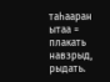таһааран ытаа = плакать навзрыд, рыдать.